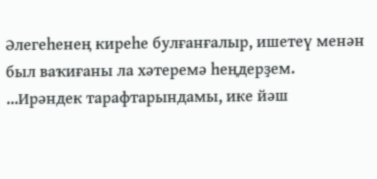Әлегеһенең киреһе булғанғалыр, ишетеү менән был ваҡиғаны ла хәтеремә һеңдерҙем.
...Ирәндек тарафтарындамы, ике йәш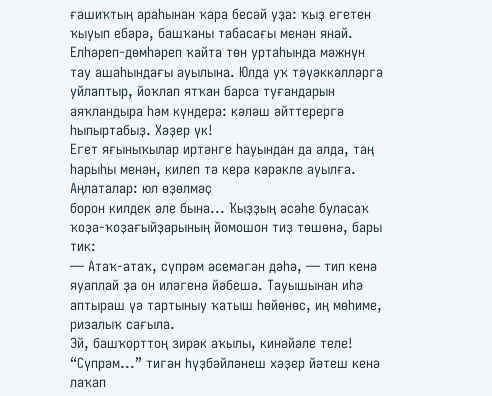ғашиҡтың араһынан ҡара бесәй уҙа: ҡыҙ егетен ҡыуып ебәрә, башҡаны табасағы менән янай. Елһәреп-дөмһәреп ҡайта төн уртаһында мәжнүн тау ашаһындағы ауылына. Юлда уҡ тәүәккәлләргә уйлаптыр, йоҡлап ятҡан барса туғандарын аяҡландыра һәм күндерә: кәләш әйттерергә һыпыртабыҙ. Хәҙер үк!
Егет яғыныҡылар иртәнге һауындан да алда, таң һарыһы менән, килеп тә керә кәрәкле ауылға. Аңлаталар: юл өҙөлмәҫ
борон килдек әле бына... Ҡыҙҙың әсәһе буласаҡ ҡоҙа-ҡоҙағыйҙарының йомошон тиҙ төшөнә, бары тик:
— Атаҡ-атаҡ, сүпрәм әсемәгән дәһә, — тип кенә яуаплай ҙа он иләгенә йәбешә. Тауышынан иһә аптыраш үә тартыныу ҡатыш һөйөнөс, иң мөһиме, ризалыҡ сағыла.
Эй, башҡорттоң зирәк аҡылы, кинәйәле теле! “Сүпрәм...” тигән һүҙбәйләнеш хәҙер йәтеш кенә лаҡап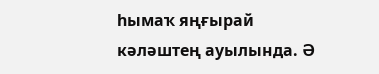һымаҡ яңғырай кәләштең ауылында. Ә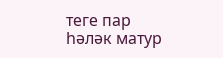теге пар һәләк матур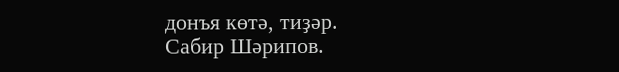донъя көтә, тиҙәр.
Сабир Шәрипов.